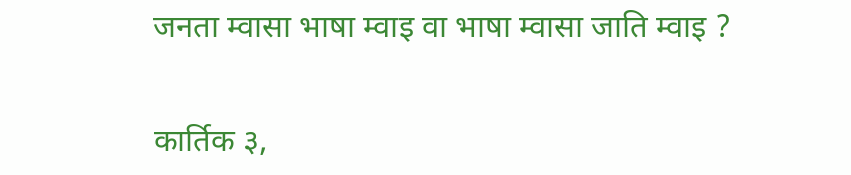जनता म्वासा भाषा म्वाइ वा भाषा म्वासा जाति म्वाइ ?


कार्तिक ३,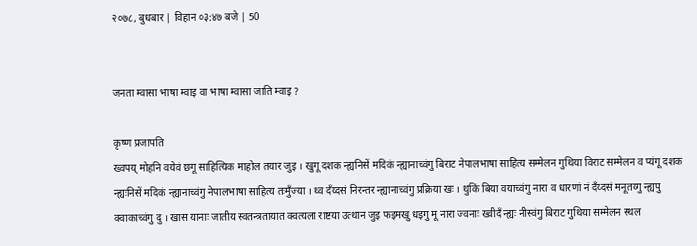२०७८, बुधबार | विहान ०३:४७ बजे | 50


जनता म्वासा भाषा म्वाइ वा भाषा म्वासा जाति म्वाइ ?

कृष्ण प्रजापति
ख्वपय् मोहनि वयेवं छगू साहित्यिक माहोल तयार जुइ । खुगू दशक न्ह्यनिसें मदिकं न्ह्यानाच्वंगु बिराट नेपालभाषा साहित्य सम्मेलन गुथिया विराट सम्मेलन व प्यंगू दशक न्ह्यःनिसें मदिकं न्ह्यानाच्वंगु नेपालभाषा साहित्य तःमुँज्या । थ्व दँय्दसं निरन्तर न्ह्यानाच्वंगु प्रक्रिया खः । थुकिं बिया वयाच्वंगु नारा व धारणां नं दँय्दसं मनूतय्गु न्ह्यपु क्वाकाच्वंगु दु । खास यानाः जातीय स्वतन्त्रतायात क्वत्यला राष्टया उत्थान जुइ फइमखु धइगु मू नारा ज्वनाः ख्वीदँ न्ह्यः नीस्वंगु बिराट गुथिया सम्मेलन स्थल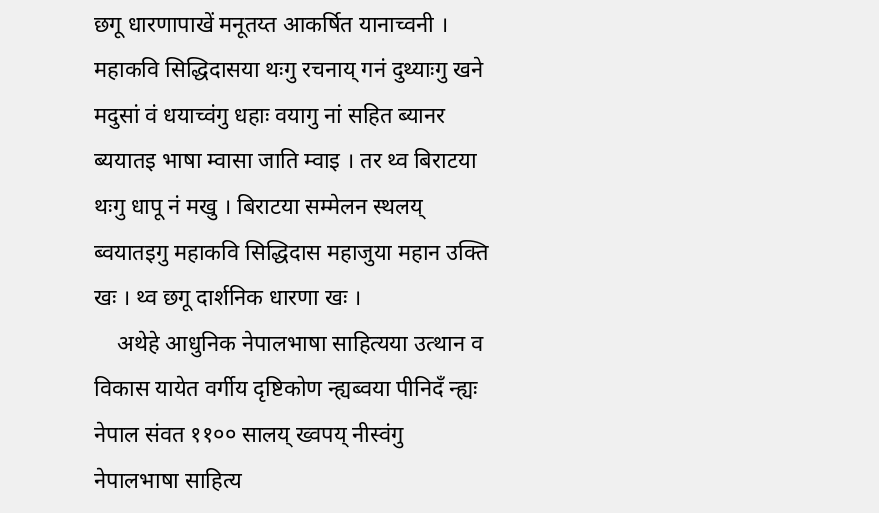छगू धारणापाखें मनूतय्त आकर्षित यानाच्वनी । महाकवि सिद्धिदासया थःगु रचनाय् गनं दुथ्याःगु खने मदुसां वं धयाच्वंगु धहाः वयागु नां सहित ब्यानर ब्ययातइ भाषा म्वासा जाति म्वाइ । तर थ्व बिराटया थःगु धापू नं मखु । बिराटया सम्मेलन स्थलय् ब्वयातइगु महाकवि सिद्धिदास महाजुया महान उक्ति खः । थ्व छगू दार्शनिक धारणा खः ।
    अथेहे आधुनिक नेपालभाषा साहित्यया उत्थान व विकास यायेत वर्गीय दृष्टिकोण न्ह्यब्वया पीनिदँ न्ह्यः नेपाल संवत ११०० सालय् ख्वपय् नीस्वंगु नेपालभाषा साहित्य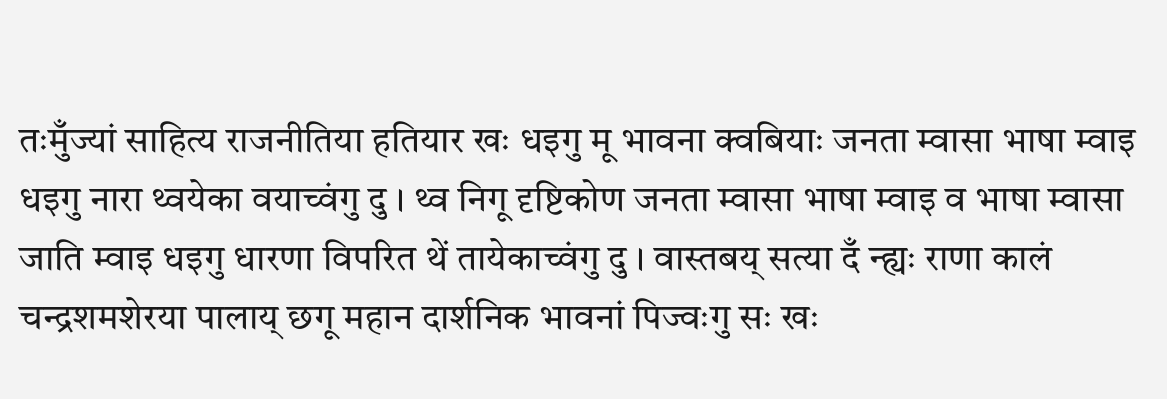तःमुँज्यां साहित्य राजनीतिया हतियार खः धइगु मू भावना क्वबियाः जनता म्वासा भाषा म्वाइ धइगु नारा थ्वयेका वयाच्वंगु दु । थ्व निगू दृष्टिकोण जनता म्वासा भाषा म्वाइ व भाषा म्वासा जाति म्वाइ धइगु धारणा विपरित थें तायेकाच्वंगु दु । वास्तबय् सत्या दँ न्ह्यः राणा कालं चन्द्रशमशेरया पालाय् छगू महान दार्शनिक भावनां पिज्वःगु सः खः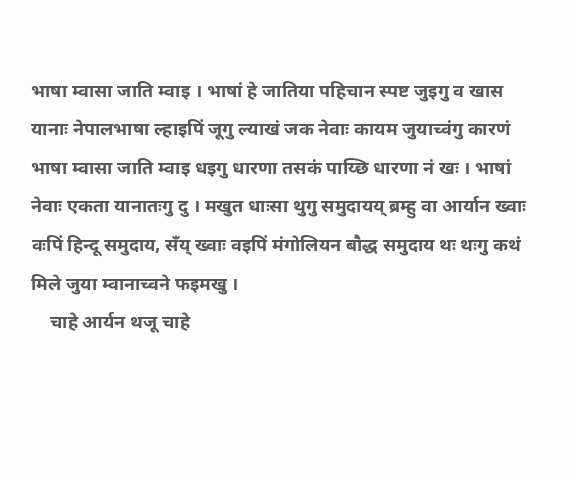भाषा म्वासा जाति म्वाइ । भाषां हे जातिया पहिचान स्पष्ट जुइगु व खास यानाः नेपालभाषा ल्हाइपिं जूगु ल्याखं जक नेवाः कायम जुयाच्वंगु कारणं भाषा म्वासा जाति म्वाइ धइगु धारणा तसकं पाय्छि धारणा नं खः । भाषां नेवाः एकता यानातःगु दु । मखुत धाःसा थुगु समुदायय् ब्रम्हु वा आर्यान ख्वाः वःपिं हिन्दू समुदाय, सँय् ख्वाः वइपिं मंगोलियन बौद्ध समुदाय थः थःगु कथं मिले जुया म्वानाच्वने फइमखु ।
    चाहे आर्यन थजू चाहे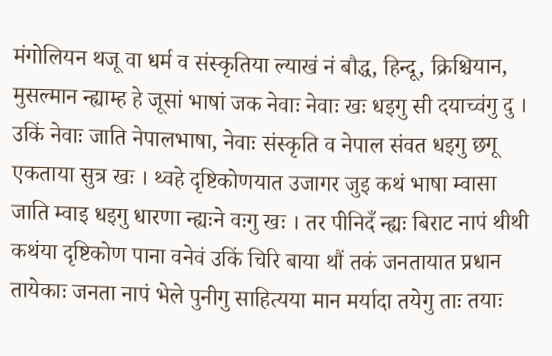मंगोलियन थजू वा धर्म व संस्कृतिया ल्याखं नं बौद्ध, हिन्दू, क्रिश्चियान, मुसल्मान न्ह्याम्ह हे जूसां भाषां जक नेवाः नेवाः खः धइगु सी दयाच्वंगु दु । उकिं नेवाः जाति नेपालभाषा, नेवाः संस्कृति व नेपाल संवत धइगु छगू एकताया सुत्र खः । थ्वहे दृष्टिकोणयात उजागर जुइ कथं भाषा म्वासा जाति म्वाइ धइगु धारणा न्ह्यःने वःगु खः । तर पीनिदँ न्ह्यः बिराट नापं थीथी कथंया दृष्टिकोण पाना वनेवं उकिं चिरि बाया थौं तकं जनतायात प्रधान तायेकाः जनता नापं भेले पुनीगु साहित्यया मान मर्यादा तयेगु ताः तयाः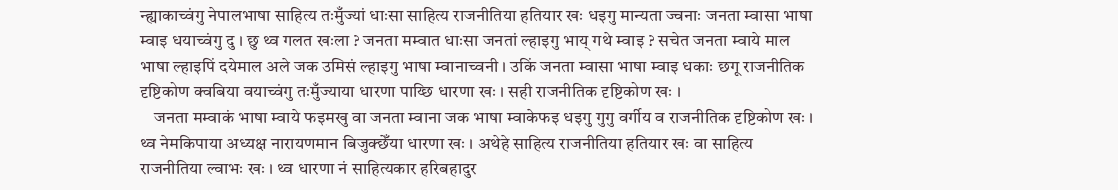न्ह्याकाच्वंगु नेपालभाषा साहित्य तःमुँज्यां धाःसा साहित्य राजनीतिया हतियार खः धइगु मान्यता ज्वनाः जनता म्वासा भाषा म्वाइ धयाच्वंगु दु । छु थ्व गलत खःला ? जनता मम्वात धाःसा जनतां ल्हाइगु भाय् गथे म्वाइ ? सचेत जनता म्वाये माल भाषा ल्हाइपिं दयेमाल अले जक उमिसं ल्हाइगु भाषा म्वानाच्वनी । उकिं जनता म्वासा भाषा म्वाइ धकाः छगू राजनीतिक दृष्टिकोण क्वबिया वयाच्वंगु तःमुँज्याया धारणा पाय्छि धारणा खः । सही राजनीतिक दृष्टिकोण खः ।
    जनता मम्वाकं भाषा म्वाये फइमखु वा जनता म्वाना जक भाषा म्वाकेफइ धइगु गुगु वर्गीय व राजनीतिक दृष्टिकोण खः । थ्व नेमकिपाया अध्यक्ष नारायणमान बिजुक्छेँया धारणा खः । अथेहे साहित्य राजनीतिया हतियार खः वा साहित्य राजनीतिया ल्वाभः खः । थ्व धारणा नं साहित्यकार हरिबहादुर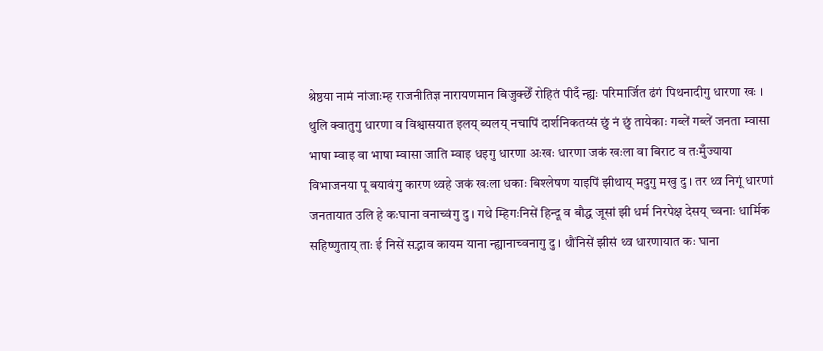श्रेष्ठया नामं नांजाःम्ह राजनीतिज्ञ नारायणमान बिजुक्छेँ रोहितं पीदँ न्ह्यः परिमार्जित ढंगं पिथनादीगु धारणा खः । थुलि क्वातुगु धारणा व विश्वासयात इलय् ब्यलय् नचापिं दार्शनिकतय्सं छुं नं छुं तायेकाः गब्लें गब्लें जनता म्वासा भाषा म्वाइ वा भाषा म्वासा जाति म्वाइ धइगु धारणा अःखः धारणा जकं खःला वा बिराट व तःमुँज्याया विभाजनया पू बयावंगु कारण थ्वहे जकं खःला धकाः बिश्लेषण याइपिं झीथाय् मदुगु मखु दु । तर थ्व निगूं धारणां जनतायात उलि हे कःघाना वनाच्वंगु दु । गथे म्हिगःनिसें हिन्दू व बौद्ध जूसां झी धर्म निरपेक्ष देसय् च्वनाः धार्मिक सहिष्णुताय् ताः ई निसें सद्भाव कायम याना न्ह्यानाच्वनागु दु । थौंनिसें झीसं थ्व धारणायात कः घाना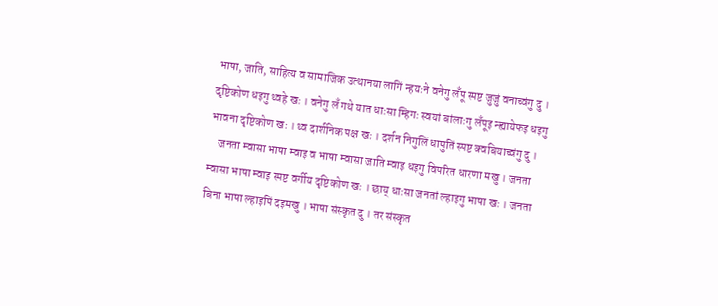भाषा, जाति, साहित्य व सामाजिक उत्थानया लागिं न्हयःने वनेगु लँपू स्पष्ट जुजुं वनाच्वंगु दु । दृष्टिकोण धइगु थ्वहे खः । वनेगु लँ गथे यात धाःसा म्हिगः स्वयां बांलाःगु लँपूइ न्ह्यायेफइ धइगु भावना दृष्टिकोण खः । थ्व दार्शनिक पक्ष खः । दर्शन निगुलिं धापुतिं स्पष्ट क्वबियाच्वंगु दु ।
    जनता म्वासा भाषा म्वाइ व भाषा म्वासा जाति म्वाइ धइगु विपरित धारणा मखु । जनता म्वासा भाषा म्वाइ स्पष्ट वर्गीय दृष्टिकोण खः । छाय् धाःसा जनतां ल्हाइगु भाषा खः । जनता बिना भाषा ल्हाइपिं दइमखु । भाषा संस्कृत दु । तर संस्कृत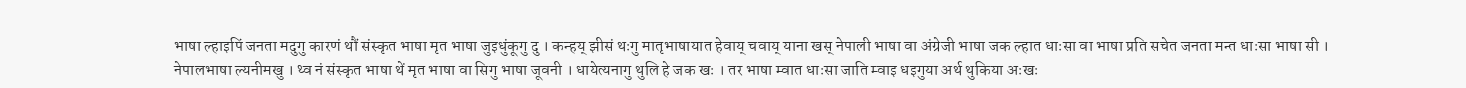भाषा ल्हाइपिं जनता मदुगु कारणं थौं संस्कृत भाषा मृत भाषा जुइधुंकूगु दु । कन्हय् झीसं थःगु मातृभाषायात हेवाय् चवाय् याना खस् नेपाली भाषा वा अंग्रेजी भाषा जक ल्हात धाःसा वा भाषा प्रति सचेत जनता मन्त धाःसा भाषा सी । नेपालभाषा ल्यनीमखु । थ्व नं संस्कृत भाषा थें मृत भाषा वा सिगु भाषा जूवनी । धायेत्यनागु थुलि हे जक खः । तर भाषा म्वात धाःसा जाति म्वाइ धइगुया अर्थ थुकिया अःखः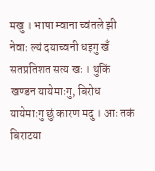मखु । भाषा म्वाना च्वंतले झी नेवाः ल्यं दयाच्वनी धइगु खँ सतप्रतिशत सत्य खः । थुकिं खण्डन यायेमाःगु, बिरोध यायेमाःगु छुं कारण मदु । आः तकं बिराटया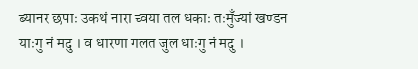ब्यानर छपाः उकथं नारा च्वया तल धकाः तःमुँज्यां खण्डन याःगु नं मदु । व धारणा गलत जुल धाःगु नं मदु ।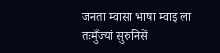जनता म्वासा भाषा म्वाइ ला तःमुँज्यां सुरुनिसें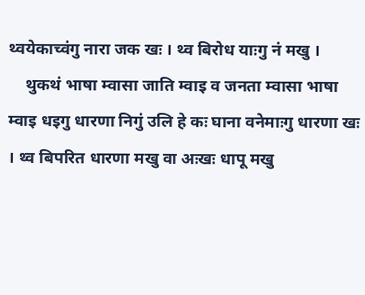थ्वयेकाच्वंगु नारा जक खः । थ्व बिरोध याःगु नं मखु ।
    थुकथं भाषा म्वासा जाति म्वाइ व जनता म्वासा भाषा म्वाइ धइगु धारणा निगुं उलि हे कः घाना वनेमाःगु धारणा खः । थ्व बिपरित धारणा मखु वा अःखः धापू मखु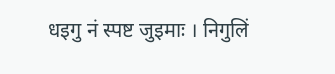धइगु नं स्पष्ट जुइमाः । निगुलिं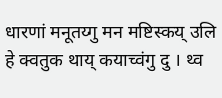धारणां मनूतय्गु मन मष्टिस्कय् उलि हे क्वतुक थाय् कयाच्वंगु दु । थ्व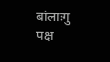बांलाःगु पक्ष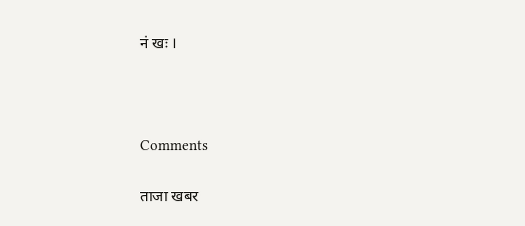नं खः ।



Comments

ताजा खबर